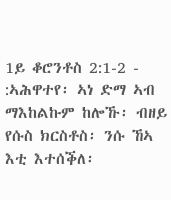1ይ ቆሮንቶስ 2:1-2 - :ኣሕዋተየ፡ ኣነ ድማ ኣብ ማእከልኩም ከሎኹ፡ ብዘይ የሱስ ክርስቶስ፡ ንሱ ኸኣ እቲ እተሰቕለ፡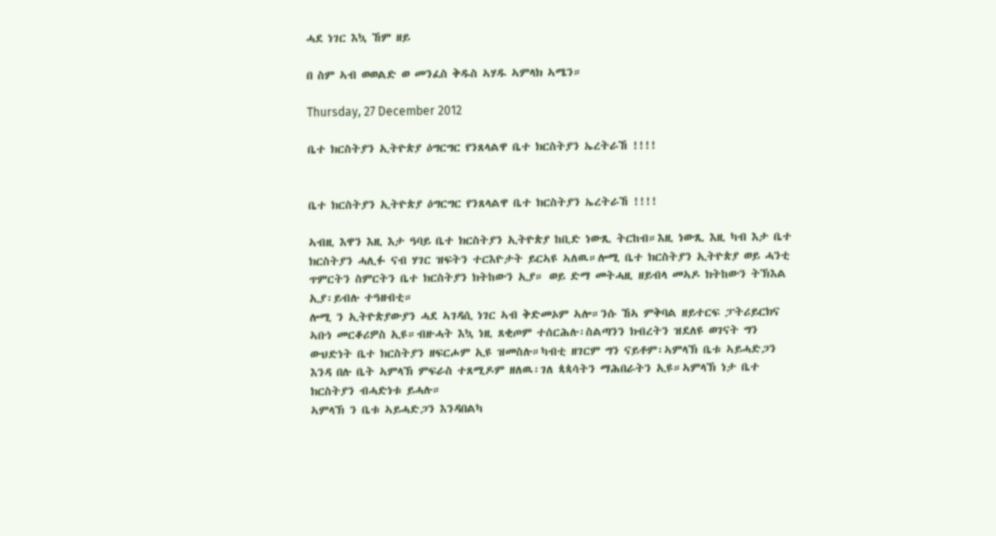ሓደ ነገር እኳ ኸም ዘይ

በ ስም ኣብ ወወልድ ወ መንፈስ ቅዱስ ኣሃዱ ኣምላክ ኣሜን።

Thursday, 27 December 2012

ቤተ ክርስትያን ኢትዮጵያ ዕግርግር የንጸላልዋ ቤተ ክርስትያን ኤረትራኸ !!!!


ቤተ ክርስትያን ኢትዮጵያ ዕግርግር የንጸላልዋ ቤተ ክርስትያን ኤረትራኸ !!!!

ኣብዚ እዋን እዚ እታ ዓባይ ቤተ ክርስትያን ኢትዮጵያ ከቢድ ነውጺ ትርከብ።እዚ ነውጺ እዚ ካብ እታ ቤተ ክርስትያን ሓሊፉ ናብ ሃገር ዝፍትን ተርእዮታት ይርኣዩ ኣለዉ።ሎሚ ቤተ ክርስትያን ኢትዮጵያ ወይ ሓንቲ ጥምርትን ስምርትን ቤተ ክርስትያን ክትከውን ኢያ። ወይ ድማ መትሓዚ ዘይብላ መኣዶ ክትከውን ትኽእል ኢያ፡ይብሉ ተዓዘብቲ።
ሎሚ ን ኢትዮጵያውያን ሓደ ኣገዳሲ ነገር ኣብ ቅድመኦም ኣሎ።ንሱ ኸኣ ምቅባል ዘይተርፍ ፓትሪይርክና ኣቡነ መርቆሪዎስ ኢዩ።ብዙሓት እኳ ነዚ ጸቂጦም ተሰርሕሉ፡ስልጣንን ክብረትን ዝደለዩ ወገናት ግን ውህድነት ቤተ ክርስትያን ዘፍርሖም ኢዩ ዝመስሉ።ካብቲ ዘገርም ግን ናይቶም፡ኣምላኽ ቤቱ ኣይሓድጋን እንዳ በሉ ቤት ኣምላኽ ምፍራስ ተጸሚዶም ዘለዉ፡ገለ ጳጳሳትን ማሕበራትን ኢዩ።ኣምላኽ ነታ ቤተ ክርስትያን ብሓድነቱ ይሓሉ።
ኣምላኽ ን ቤቱ ኣይሓድጋን እንዳበልካ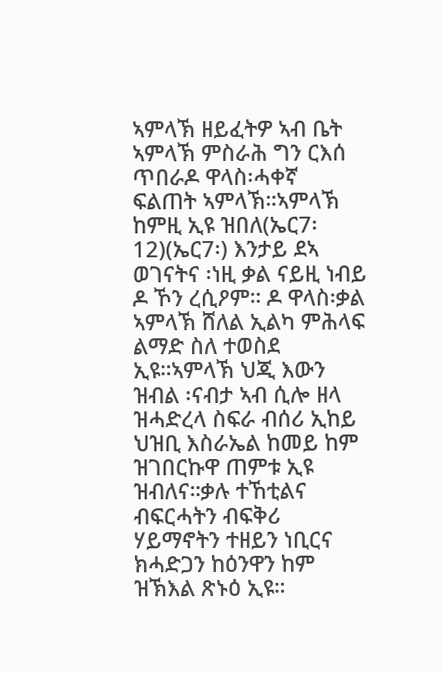ኣምላኽ ዘይፈትዎ ኣብ ቤት ኣምላኽ ምስራሕ ግን ርእሰ ጥበራዶ ዋላስ፡ሓቀኛ ፍልጠት ኣምላኽ።ኣምላኽ ከምዚ ኢዩ ዝበለ(ኤር7፡12)(ኤር7፡) እንታይ ደኣ ወገናትና ፡ነዚ ቃል ናይዚ ነብይ ዶ ኾን ረሲዖም። ዶ ዋላስ፡ቃል ኣምላኽ ሸለል ኢልካ ምሕላፍ ልማድ ስለ ተወስደ ኢዩ።ኣምላኽ ህጂ እውን ዝብል ፡ናብታ ኣብ ሲሎ ዘላ ዝሓድረላ ስፍራ ብሰሪ ኢከይ ህዝቢ እስራኤል ከመይ ከም ዝገበርኩዋ ጠምቱ ኢዩ ዝብለና።ቃሉ ተኸቲልና ብፍርሓትን ብፍቅሪ ሃይማኖትን ተዘይን ነቢርና ክሓድጋን ከዕንዋን ከም ዝኽእል ጽኑዕ ኢዩ።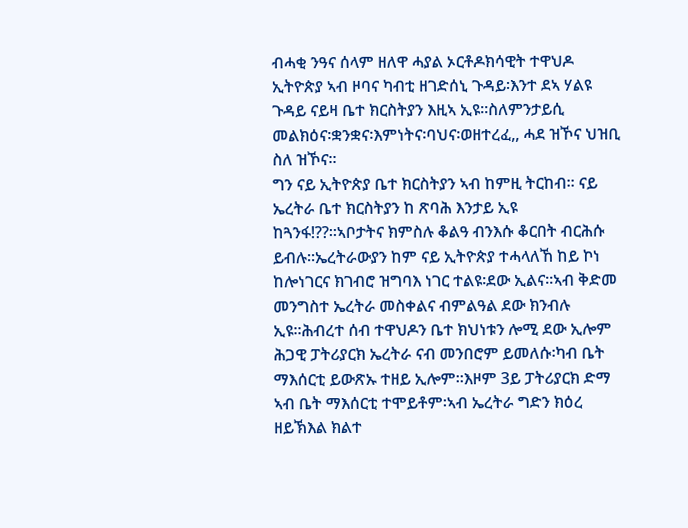ብሓቂ ንዓና ሰላም ዘለዋ ሓያል ኦርቶዶክሳዊት ተዋህዶ ኢትዮጵያ ኣብ ዞባና ካብቲ ዘገድሰኒ ጉዳይ፡እንተ ደኣ ሃልዩ ጉዳይ ናይዛ ቤተ ክርስትያን እዚኣ ኢዩ።ስለምንታይሲ መልክዕና፡ቋንቋና፡እምነትና፡ባህና፡ወዘተረፈ,, ሓደ ዝኾና ህዝቢ ስለ ዝኾና።
ግን ናይ ኢትዮጵያ ቤተ ክርስትያን ኣብ ከምዚ ትርከብ። ናይ ኤረትራ ቤተ ክርስትያን ከ ጽባሕ እንታይ ኢዩ ከጓንፋ!??።ኣቦታትና ክምስሉ ቆልዓ ብንእሱ ቆርበት ብርሕሱ ይብሉ።ኤረትራውያን ከም ናይ ኢትዮጵያ ተሓላለኸ ከይ ኮነ ከሎነገርና ክገብሮ ዝግባእ ነገር ተልዩ፡ደው ኢልና።ኣብ ቅድመ መንግስተ ኤረትራ መስቀልና ብምልዓል ደው ክንብሉ ኢዩ።ሕብረተ ሰብ ተዋህዶን ቤተ ክህነቱን ሎሚ ደው ኢሎም ሕጋዊ ፓትሪያርክ ኤረትራ ናብ መንበሮም ይመለሱ፡ካብ ቤት ማእሰርቲ ይውጽኡ ተዘይ ኢሎም።እዞም 3ይ ፓትሪያርክ ድማ ኣብ ቤት ማእሰርቲ ተሞይቶም፡ኣብ ኤረትራ ግድን ክዕረ ዘይኽእል ክልተ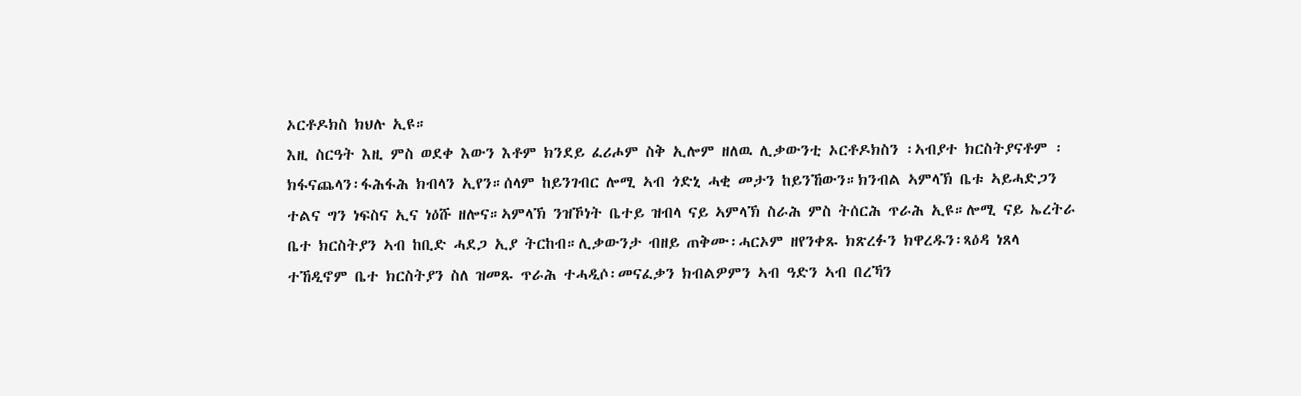ኦርቶዶክስ ክህሉ ኢዩ።
እዚ ስርዓት እዚ ምስ ወደቀ እውን እቶም ክንደይ ፈሪሖም ስቅ ኢሎም ዘለዉ ሊቃውንቲ ኦርቶዶክስን ፡ኣብያተ ክርስትያናቶም ፡ክፋናጨላን፡ፋሕፋሕ ክብላን ኢየን።ሰላም ከይንገብር ሎሚ ኣብ ጎድኒ ሓቂ መታን ከይንኸውን።ክንብል ኣምላኽ ቤቱ ኣይሓድጋን ተልና ግን ነፍስና ኢና ነዕሹ ዘሎና።ኣምላኽ ንዝኾነት ቤተይ ዝብላ ናይ ኣምላኽ ስራሕ ምስ ትሰርሕ ጥራሕ ኢዩ።ሎሚ ናይ ኤረትራ ቤተ ክርስትያን ኣብ ከቢድ ሓደጋ ኢያ ትርከብ።ሊቃውንታ ብዘይ ጠቅሙ፡ሓርኦም ዘየንቀጹ ክጽረፉን ክዋረዱን፡ጻዕዳ ነጸላ ተኸዲኖም ቤተ ክርስትያን ስለ ዝመጹ ጥራሕ ተሓዲሶ፡መናፈቃን ክብልዎምን ኣብ ዓድን ኣብ በረኻን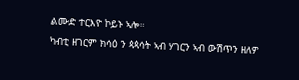ልሙድ ተርእዮ ኮይኑ ኣሎ።
ካብቲ ዘገርም ክሳዕ ን ጳጳሳት ኣብ ሃገርን ኣብ ውሽጥን ዘለዎ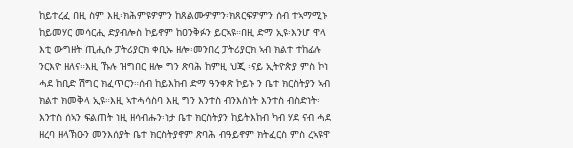ከይተረፈ በዚ ስም እዚ፡ክሕምዩዎምን ከጸልሙዎምን፡ክጸርፍዎምን ሰብ ተኣማሚኑ ከይመሃር መሳርሒ ድያብሎስ ኮይኖም ከዐንቅፉን ይርኣዩ።በዚ ድማ ኢዩ፡እንሆ ዋላ እቲ ውግዘት ጢሒሱ ፓትሪያርክ ቀቢኡ ዘሎ፡መንበረ ፓትሪያርክ ኣብ ክልተ ተከፊሉ ንርእዮ ዘለና።እዚ ኹሉ ዝግበር ዘሎ ግን ጽባሕ ከምዚ ህጂ ፡ናይ ኢትዮጵያ ምስ ኮነ ሓደ ከቢድ ሽግር ክፈጥርን።ሰብ ከይእከብ ድማ ዓንቀጽ ኮይኑ ን ቤተ ክርስትያን ኣብ ክልተ ክመቅላ ኢዩ።እዚ ኣተሓሳስባ እዚ ግን እንተስ ብንእስነት እንተስ ብስድነት፡እንተስ ሰኣን ፍልጠት ነዚ ዘሳብሑን፡ነታ ቤተ ክርስትያን ከይትእከብ ካብ ሃደ ናብ ሓደ ዘረባ ዘላኽዑን መንእሰያት ቤተ ክርስትያኖም ጽባሕ ብዓይኖም ክትፈርስ ምስ ረኣዩዋ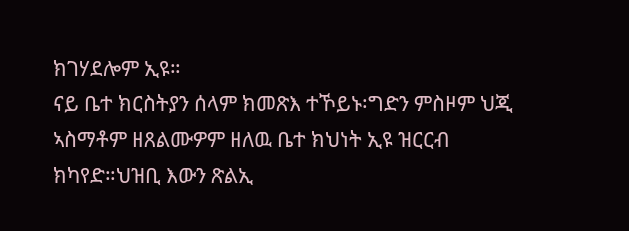ክገሃደሎም ኢዩ።
ናይ ቤተ ክርስትያን ሰላም ክመጽእ ተኾይኑ፡ግድን ምስዞም ህጂ ኣስማቶም ዘጸልሙዎም ዘለዉ ቤተ ክህነት ኢዩ ዝርርብ ክካየድ።ህዝቢ እውን ጽልኢ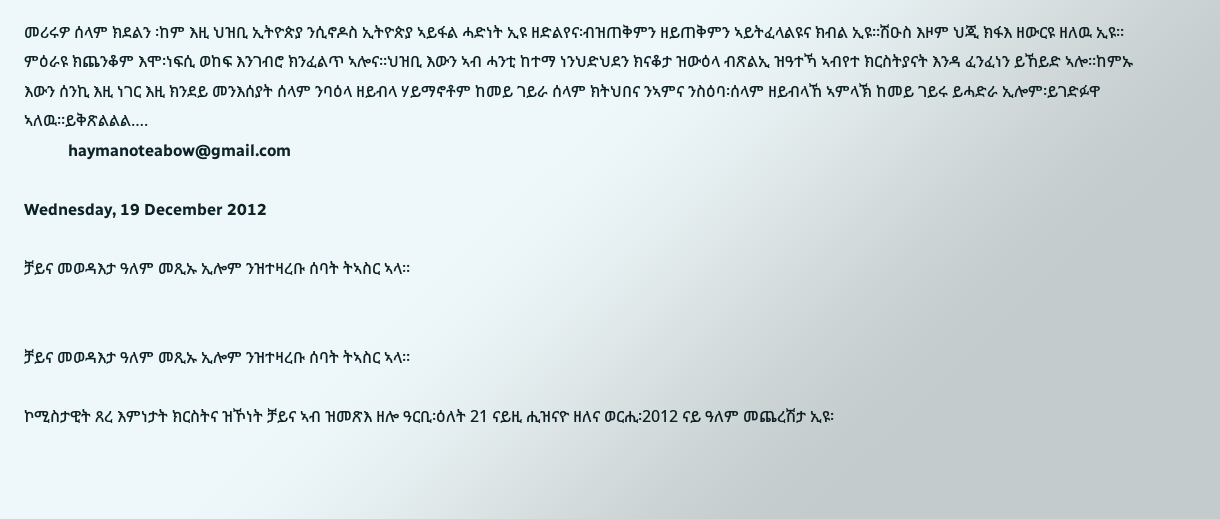መሪሩዎ ሰላም ክደልን ፡ከም እዚ ህዝቢ ኢትዮጵያ ንሲኖዶስ ኢትዮጵያ ኣይፋል ሓድነት ኢዩ ዘድልየና፡ብዝጠቅምን ዘይጠቅምን ኣይትፈላልዩና ክብል ኢዩ።ሽዑስ እዞም ህጂ ክፋእ ዘውርዩ ዘለዉ ኢዩ። ምዕራዩ ክጨንቆም እሞ፡ነፍሲ ወከፍ እንገብሮ ክንፈልጥ ኣሎና።ህዝቢ እውን ኣብ ሓንቲ ከተማ ነንህድህደን ክናቆታ ዝውዕላ ብጽልኢ ዝዓተኻ ኣብየተ ክርስትያናት እንዳ ፈንፈነን ይኸይድ ኣሎ።ከምኡ እውን ሰንኪ እዚ ነገር እዚ ክንደይ መንእሰያት ሰላም ንባዕላ ዘይብላ ሃይማኖቶም ከመይ ገይራ ሰላም ክትህበና ንኣምና ንስዕባ፡ሰላም ዘይብላኸ ኣምላኽ ከመይ ገይሩ ይሓድራ ኢሎም፡ይገድፉዋ ኣለዉ።ይቅጽልልል….
           haymanoteabow@gmail.com

Wednesday, 19 December 2012

ቻይና መወዳእታ ዓለም መጺኡ ኢሎም ንዝተዛረቡ ሰባት ትኣስር ኣላ።


ቻይና መወዳእታ ዓለም መጺኡ ኢሎም ንዝተዛረቡ ሰባት ትኣስር ኣላ።

ኮሚስታዊት ጸረ እምነታት ክርስትና ዝኾነት ቻይና ኣብ ዝመጽእ ዘሎ ዓርቢ፡ዕለት 21 ናይዚ ሒዝናዮ ዘለና ወርሒ፡2012 ናይ ዓለም መጨረሽታ ኢዩ፡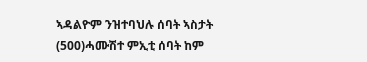ኣዳልዮም ንዝተባህሉ ሰባት ኣስታት (500)ሓሙሽተ ምኢቲ ሰባት ከም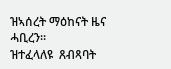ዝኣሰረት ማዕከናት ዜና ሓቢረን።
ዝተፈላለዩ  ጸብጻባት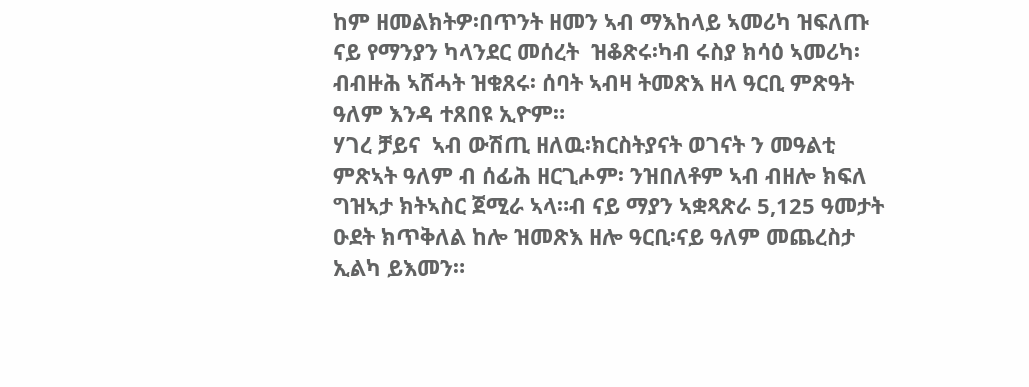ከም ዘመልክትዎ፡በጥንት ዘመን ኣብ ማእከላይ ኣመሪካ ዝፍለጡ ናይ የማንያን ካላንደር መሰረት  ዝቆጽሩ፡ካብ ሩስያ ክሳዕ ኣመሪካ፡ብብዙሕ ኣሸሓት ዝቁጸሩ፡ ሰባት ኣብዛ ትመጽእ ዘላ ዓርቢ ምጽዓት ዓለም እንዳ ተጸበዩ ኢዮም።
ሃገረ ቻይና  ኣብ ውሽጢ ዘለዉ፡ክርስትያናት ወገናት ን መዓልቲ ምጽኣት ዓለም ብ ሰፊሕ ዘርጊሖም፡ ንዝበለቶም ኣብ ብዘሎ ክፍለ ግዝኣታ ክትኣስር ጀሚራ ኣላ።ብ ናይ ማያን ኣቋጻጽራ 5,125 ዓመታት ዑደት ክጥቅለል ከሎ ዝመጽእ ዘሎ ዓርቢ፡ናይ ዓለም መጨረስታ ኢልካ ይእመን።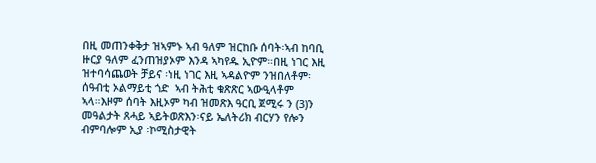በዚ መጠንቀቅታ ዝኣምኑ ኣብ ዓለም ዝርከቡ ሰባት፡ኣብ ከባቢ ዙርያ ዓለም ፈንጠዝያኦም እንዳ ኣካየዱ ኢዮም።በዚ ነገር እዚ ዝተባሳጨወት ቻይና ፡ነዚ ነገር እዚ ኣዳልዮም ንዝበለቶም፡ሰዓብቲ ኦልማይቲ ጎድ  ኣብ ትሕቲ ቁጽጽር ኣውዒላቶም ኣላ።እዞም ሰባት እዚኦም ካብ ዝመጽእ ዓርቢ ጀሚሩ ን (3)ን መዓልታት ጸሓይ ኣይትወጽእን፡ናይ ኤለትሪክ ብርሃን የሎን ብምባሎም ኢያ ፡ኮሚስታዊት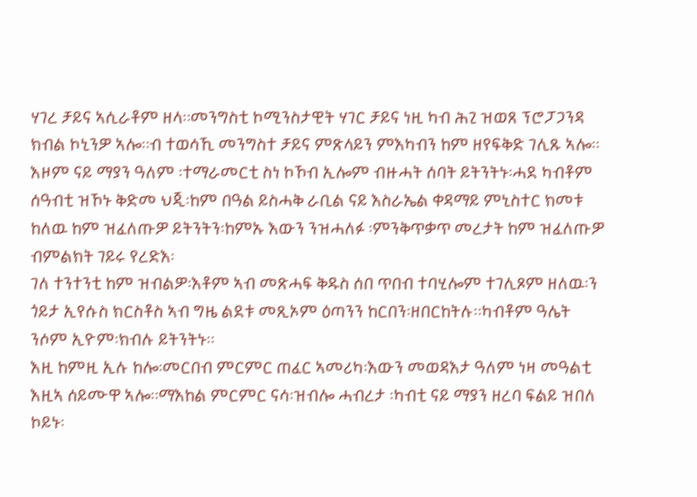ሃገረ ቻይና ኣሲራቶም ዘላ።መንግስቲ ኮሚንስታዊት ሃገር ቻይና ነዚ ካብ ሕጊ ዝወጸ ፕሮፓጋንዳ ክብል ኮኒንዎ ኣሎ።ብ ተወሳኺ መንግስተ ቻይና ምጽላይን ምእካብን ከም ዘየፍቅድ ገሊጹ ኣሎ።
እዞም ናይ ማያን ዓለም ፡ተማራመርቲ ስነ ኮኾብ ኢሎም ብዙሓት ሰባት ይትንትኑ፡ሓደ ካብቶም ሰዓብቲ ዝኾኑ ቅድመ ህጂ፡ከም በዓል ይስሓቅ ራቢል ናይ እስራኤል ቀዳማይ ምኒስተር ክመቱ ከለዉ ከም ዝፈለጡዎ ይትንትን፡ከምኡ እውን ንዝሓለፉ ፡ምንቅጥቃጥ መረታት ከም ዝፈለጡዎ ብምልክት ገይሩ የረድእ፡
ገለ ተንተንቲ ከም ዝብልዎ፡እቶም ኣብ መጽሓፍ ቅዱስ ሰበ ጥበብ ተባሂሎም ተገሊጾም ዘለዉ፡ን ጎይታ ኢየሱስ ክርስቶስ ኣብ ግዜ ልደቱ መጺኦም ዕጣንን ከርበን፡ዘበርከትሉ።ካብቶም ዓሌት ንሶም ኢዮም፡ክብሉ ይትንትኑ።
እዚ ከምዚ ኢሉ ከሎ፡መርበብ ምርምር ጠፈር ኣመሪካ፡እውን መወዳእታ ዓለም ነዛ መዓልቲ እዚኣ ሰይሙዋ ኣሎ።ማእከል ምርምር ናሳ፡ዝብሎ ሓብረታ ፡ካብቲ ናይ ማያን ዘረባ ፍልይ ዝበለ ኮይኑ፡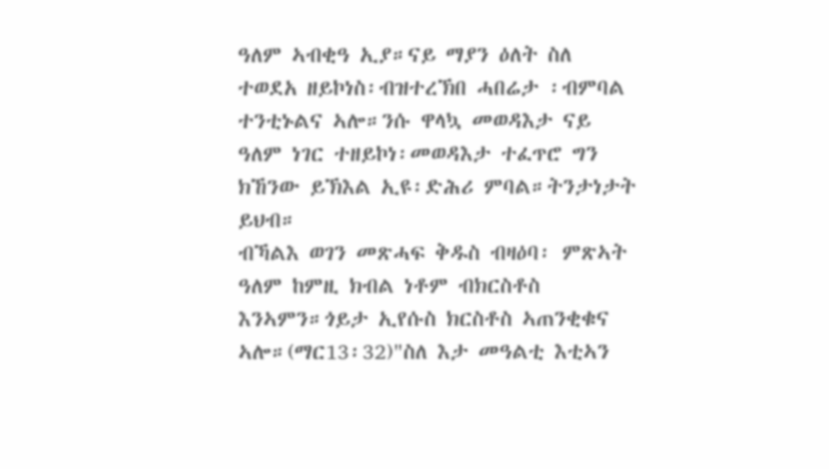ዓለም ኣብቂዓ ኢያ።ናይ ማያን ዕለት ስለ ተወደአ ዘይኮነስ፡ብዝተረኽበ ሓበሬታ ፡ብምባል ተንቲኑልና ኣሎ።ንሱ ዋላኳ መወዳእታ ናይ ዓለም ነገር ተዘይኮነ፡መወዳእታ ተፈጥሮ ግን ክኸንው ይኽእል ኢዩ፡ድሕሪ ምባል።ትንታነታት ይህብ።
ብኻልእ ወገን መጽሓፍ ቅዱስ ብዛዕባ፡ ምጽኣት ዓለም ከምዚ ክብል ነቶም ብክርስቶስ እንኣምን።ጎይታ ኢየሱስ ክርስቶስ ኣጠንቂቁና ኣሎ።(ማር13፡32)"ስለ እታ መዓልቲ እቲኣን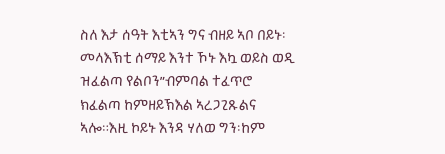ስለ እታ ሰዓት እቲኣን ግና ብዘይ ኣቦ በይኑ፡መላእኽቲ ሰማይ እንተ ኾኑ እኳ ወይስ ወዲ ዝፈልጣ የልቦን”ብምባል ተፈጥሮ ክፈልጣ ከምዘይኽእል ኣረጋጊጹልና ኣሎ።እዚ ኮይኑ እንዳ ሃለወ ግን፡ከም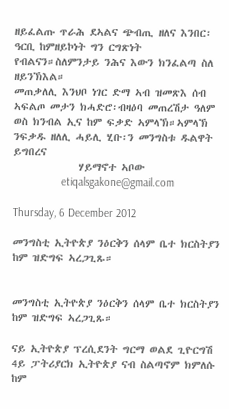ዘይፈልጡ ጥራሕ ደኣልና ጭብጢ ዘለና እንበር፡ዓርቢ ከምዘይኮነት ግን ርግጽነት የብልናን።ስለምንታይ ንሕና እውን ክንፈልጣ ስለ ዘይንኽእል።
መጠቃለሊ እንህቦ ነገር ድማ ኣብ ዝመጽእ ሰብ ኣፍልጦ መታን ክሓድሮ፡ብዛዕባ መጠረሽታ ዓለም ወስ ክንብል ኢና ከም ፍቃድ ኣምላኽ።ኣምላኽ ንፍቃዱ ዘለሊ ሓይሊ ሂቡ፡ን መንግስቱ ዱልዋት ይግበረና
             ሃይማኖተ ኣቦው
                etiqalsgakone@gmail.com

Thursday, 6 December 2012

መንግስቲ ኢትዮጵያ ንዕርቅን ሰላም ቤተ ክርስትያን ከም ዝድግፍ ኣረጋጊጹ።


መንግስቲ ኢትዮጵያ ንዕርቅን ሰላም ቤተ ክርስትያን ከም ዝድግፍ ኣረጋጊጹ።

ናይ ኢትዮጵያ ፕረሲደንት ግርማ ወልደ ጊዮርግሽ 4ይ ፓትሪያርክ ኢትዮጵያ ናብ ስልጣኖም ክምለሱ ከም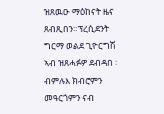ዝጸዉዑ ማዕከናት ዜና ጸብጺበን።ፕረሲደንት ግርማ ወልደ ጊዮርግሽ ኣብ ዝጸሓፉዎ ደብዳበ ፡ብምሉእ ክብሮምን መዓርጎምን ናብ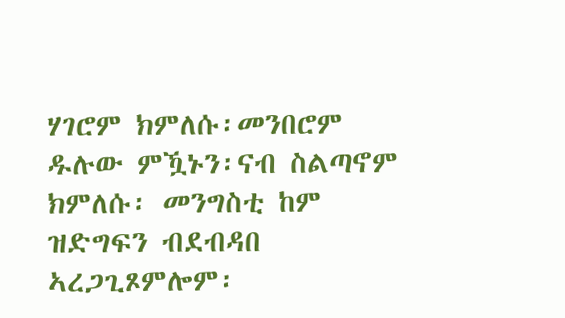ሃገሮም ክምለሱ፡መንበሮም ዱሉው ምዃኑን፡ናብ ስልጣኖም ክምለሱ፡ መንግስቲ ከም ዝድግፍን ብደብዳበ ኣረጋጊጾምሎም፡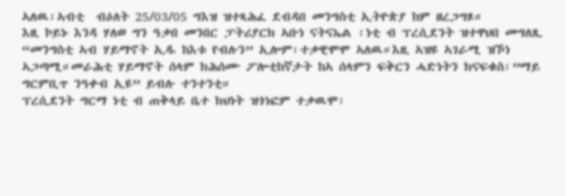ኣለዉ፡ኣብቲ  ብዕለት 25/03/05 ግእዝ ዝተጻሕፈ ደብዳበ መንግስቲ ኢትዮጵያ ከም ዘረጋግጾ።
እዚ ኮይኑ እንዳ ሃለወ ግን ዓቃበ መንበር ፓትሪያርክ ኣቡነ ናትናኤል ፡ነቲ ብ ፕረሲደንት ዝተዋህበ መግለጺ “መንግስቲ ኣብ ሃይማኖት ኢዱ ከእቱ የብሉን” ኢሎም፡ተቃዊሞሞ ኣለዉ።እዚ ኣዝዩ ኣገራሚ ዝኾነ ኣጋጣሚ።መራሕቲ ሃይማኖት ሰላም ክሕሰሙ ፖሎቲከኛታት ከኣ ሰላምን ፍቅርን ሓድነትን ክናፍቁስ፡”ማይ ግርምቢጥ ንዓቀብ ኢዩ” ይብሉ ተንተንቲ።
ፕረሲደንት ግርማ ነቲ ብ ጠቅላይ ቤተ ክህነት ዝጎነፎም ተቃዉሞ፡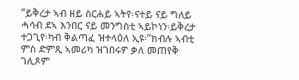”ይቅረታ ኣብ ዘይ ስርሐይ ኣትየ፡ናተይ ናይ ግለይ ሓሳብ ደኣ እንበር ናይ መንግስቲ ኣይኮነን፡ይቅረታ ተጋጊየ፡ካብ ቅልጣፈ ዝተላዕለ ኢዩ፡”ክብሉ ኣብቲ ምስ ድምጺ ኣመሪካ ዝገበሩዎ ቃለ መጠየቅ ገሊጾም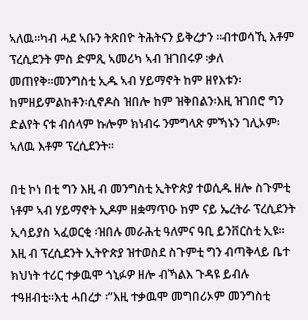ኣለዉ።ካብ ሓደ ኣቡን ትጽበዮ ትሕትናን ይቅረታን ።ብተወሳኺ እቶም ፕረሲደንት ምስ ድምጺ ኣመሪካ ኣብ ዝገበሩዎ ፡ቃለ መጠየቅ።መንግስቲ ኢዱ ኣብ ሃይማኖት ከም ዘየእቱን፡ከምዘይምልከቶን፡ሲኖዶስ ዝበሎ ከም ዝቅበልን፡እዚ ዝገበሮ ግን ድልየት ናቱ ብሰላም ኩሎም ክነብሩ ንምግላጽ ምኻኑን ገሊኦም፡ ኣለዉ እቶም ፕረሲደንት።

በቲ ኮነ በቲ ግን እዚ ብ መንግስቲ ኢትዮጵያ ተወሲዱ ዘሎ ስጉምቲ ነቶም ኣብ ሃይማኖት ኢዶም ዘቋማጥዑ ከም ናይ ኤረትራ ፕረሲደንት ኢሳይያስ ኣፈወርቂ ፡ዝበሉ መራሕቲ ዓለምና ዓቢ ይንቨርስቲ ኢዩ።
እዚ ብ ፕረሲደንት ኢትዮጵያ ዝተወስደ ስጉምቲ ግን ብጣቅላይ ቤተ ክህነት ተሪር ተቃዉሞ ጎኒፉዎ ዘሎ ብኻልእ ጉዳዩ ይብሉ ተዓዘብቲ።እቲ ሓበረታ ፡”እዚ ተቃዉሞ መግበሪኦም መንግስቲ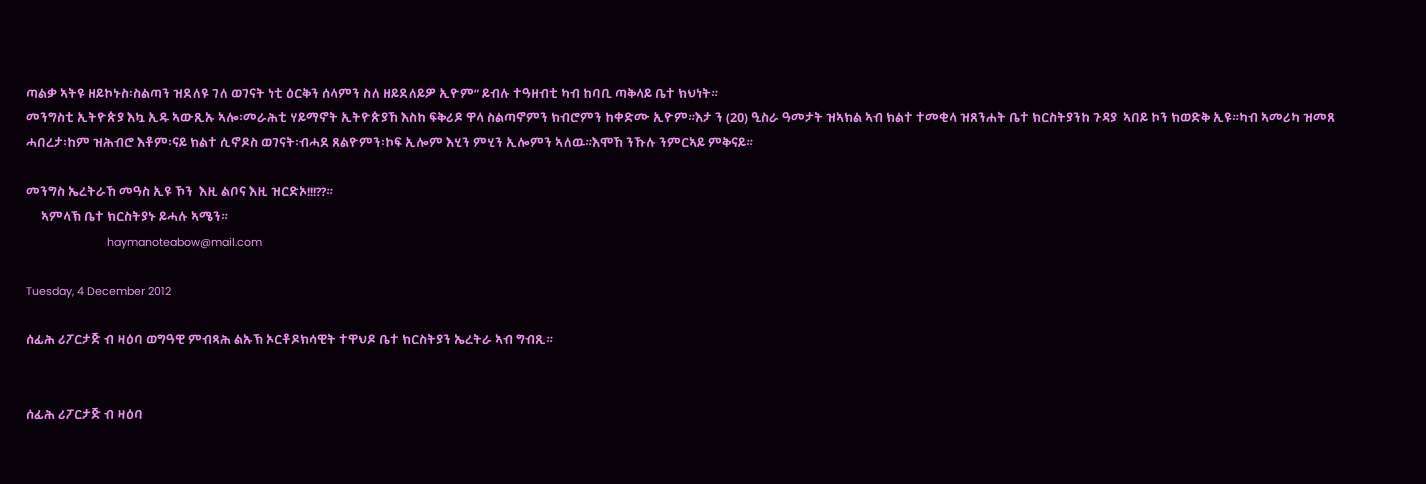ጣልቃ ኣትዩ ዘይኮኑስ፡ስልጣን ዝደለዩ ገለ ወገናት ነቲ ዕርቅን ሰላምን ስለ ዘይደለይዎ ኢዮም” ይብሉ ተዓዘብቲ ካብ ከባቢ ጣቅላይ ቤተ ክህነት።
መንግስቲ ኢትዮጵያ እኳ ኢዱ ኣውጺኡ ኣሎ፡መራሕቲ ሃይማኖት ኢትዮጵያኸ እስከ ፍቅሪዶ ዋላ ስልጣኖምን ክብሮምን ከቀድሙ ኢዮም።እታ ን (20) ዒስራ ዓመታት ዝኣክል ኣብ ክልተ ተመቂላ ዝጸንሐት ቤተ ክርስትያንከ ጉዳያ  ኣበይ ኮን ክወድቅ ኢዩ።ካብ ኣመሪካ ዝመጸ ሓበረታ፡ከም ዝሕብሮ እቶም፡ናይ ክልተ ሲኖዶስ ወገናት፡ብሓደ ጸልዮምን፡ኮፍ ኢሎም እሂን ምሂን ኢሎምን ኣለዉ።እሞኸ ንኹሉ ንምርኣይ ምቅናይ።

መንግስ ኤረትራኸ መዓስ ኢዩ ኾን  እዚ ልቦና እዚ ዝርድኦ!!!??።
     ኣምላኽ ቤተ ክርስትያኑ ይሓሉ ኣሜን።
                           haymanoteabow@mail.com

Tuesday, 4 December 2012

ሰፊሕ ሪፖርታጅ ብ ዛዕባ ወግዓዊ ምብጻሕ ልኡኽ ኦርቶዶክሳዊት ተዋህዶ ቤተ ክርስትያን ኤረትራ ኣብ ግብጺ።


ሰፊሕ ሪፖርታጅ ብ ዛዕባ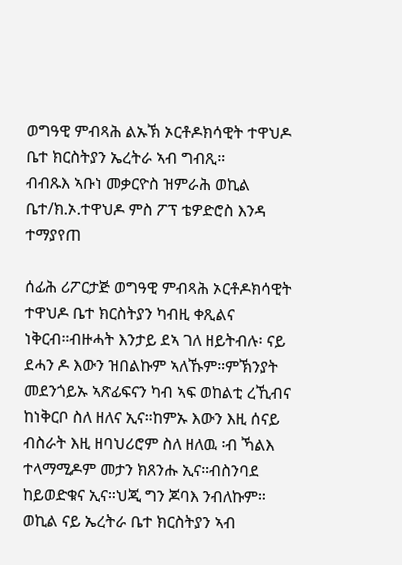ወግዓዊ ምብጻሕ ልኡኽ ኦርቶዶክሳዊት ተዋህዶ ቤተ ክርስትያን ኤረትራ ኣብ ግብጺ።
ብብጹእ ኣቡነ መቃርዮስ ዝምራሕ ወኪል ቤተ/ክ.ኦ.ተዋህዶ ምስ ፖፕ ቴዎድሮስ እንዳ ተማያየጠ

ሰፊሕ ሪፖርታጅ ወግዓዊ ምብጻሕ ኦርቶዶክሳዊት ተዋህዶ ቤተ ክርስትያን ካብዚ ቀጺልና ነቅርብ።ብዙሓት እንታይ ደኣ ገለ ዘይትብሉ፡ ናይ ደሓን ዶ እውን ዝበልኩም ኣለኹም።ምኽንያት መደንጎይኡ ኣጽፊፍናን ካብ ኣፍ ወከልቲ ረኺብና ከነቅርቦ ስለ ዘለና ኢና።ከምኡ እውን እዚ ሰናይ ብስራት እዚ ዘባህሪሮም ስለ ዘለዉ ፡ብ ኻልእ ተላማሚዶም መታን ክጸንሑ ኢና።ብስንባደ ከይወድቁና ኢና።ህጂ ግን ጆባእ ንብለኩም።
ወኪል ናይ ኤረትራ ቤተ ክርስትያን ኣብ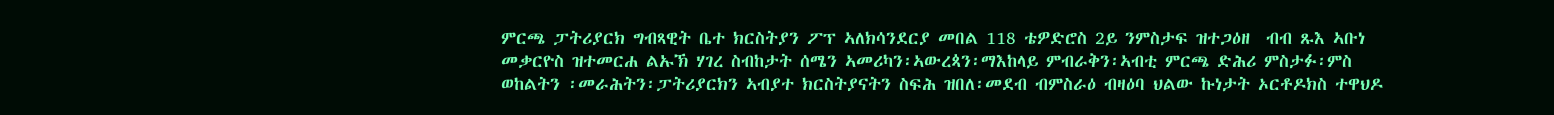ምርጫ ፓትሪያርክ ግብጻዊት ቤተ ክርስትያን ፖፕ ኣለክሳንደርያ መበል 118 ቴዎድሮስ 2ይ ንምስታፍ ዝተጋዕዘ  ብብ ጹእ ኣቡነ መቃርዮስ ዝተመርሐ ልኡኽ ሃገረ ስብከታት ሰሜን ኣመሪካን፡ኣውረጳን፡ማእከላይ ምብራቅን፡ኣብቲ ምርጫ ድሕሪ ምስታፉ፡ምስ ወከልትን ፡መራሕትን፡ፓትሪያርክን ኣብያተ ክርስትያናትን ስፍሕ ዝበለ፡መደብ ብምስራዕ ብዛዕባ ህልው ኩነታት ኦርቶዶክስ ተዋህዶ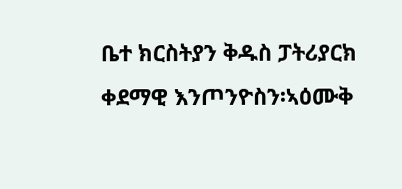ቤተ ክርስትያን ቅዱስ ፓትሪያርክ ቀደማዊ እንጦንዮስን፡ኣዕሙቅ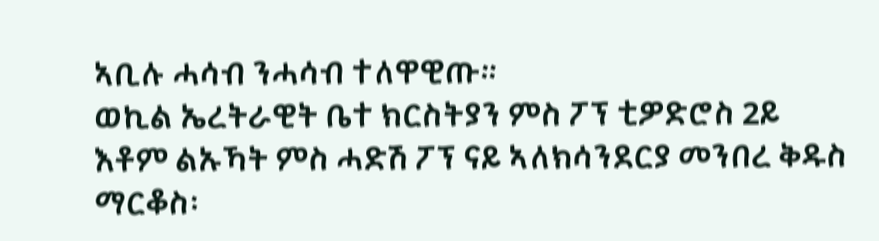ኣቢሉ ሓሳብ ንሓሳብ ተለዋዊጡ።
ወኪል ኤረትራዊት ቤተ ክርስትያን ምስ ፖፕ ቲዎድሮስ 2ይ
እቶም ልኡኻት ምስ ሓድሽ ፖፕ ናይ ኣለክሳንደርያ መንበረ ቅዱስ ማርቆስ፡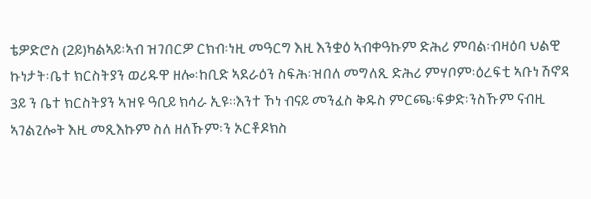ቴዎድሮስ (2ይ)ካልኣይ፡ኣብ ዝገበርዎ ርክብ፡ነዚ መዓርግ እዚ እንቋዕ ኣብቀዓኩም ድሕሪ ምባል፡ብዛዕባ ህልዊ ኩነታት፡ቤተ ክርስትያን ወሪዱዋ ዘሎ፡ከቢድ ኣደራዕን ስፍሕ፡ዝበለ መግለጺ ድሕሪ ምሃቦም፡ዕረፍቲ ኣቡነ ሽኖዳ 3ይ ን ቤተ ክርስትያን ኣዝዩ ዓቢይ ክሳራ ኢዩ።እንተ ኾነ ብናይ መንፈስ ቅዱስ ምርጫ፡ፍቃድ፡ንስኹም ናብዚ ኣገልጊሎት እዚ መጺእኩም ስለ ዘለኹም፡ን ኦርቶዶክስ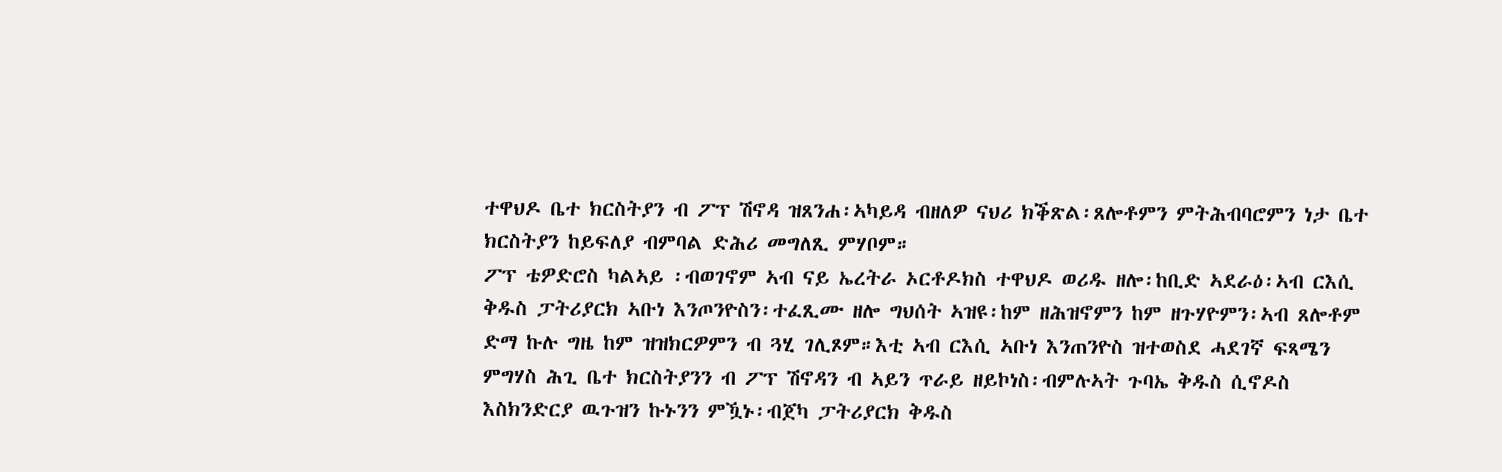ተዋህዶ ቤተ ክርስትያን ብ ፖፕ ሽኖዳ ዝጸንሐ፡ኣካይዳ ብዘለዎ ናህሪ ክቕጽል፡ጸሎቶምን ምትሕብባሮምን ነታ ቤተ ክርስትያን ከይፍለያ ብምባል ድሕሪ መግለጺ ምሃቦም።
ፖፕ ቴዎድሮስ ካልኣይ ፡ብወገኖም ኣብ ናይ ኤረትራ ኦርቶዶክስ ተዋህዶ ወሪዱ ዘሎ፡ከቢድ ኣደራዕ፡ኣብ ርእሲ ቅዱስ ፓትሪያርክ ኣቡነ እንጦንዮስን፡ተፈጺሙ ዘሎ ግህሰት ኣዝዩ፡ከም ዘሕዝኖምን ከም ዘጉሃዮምን፡ኣብ ጸሎቶም ድማ ኩሉ ግዜ ከም ዝዝክርዎምን ብ ጓሂ ገሊጾም።እቲ ኣብ ርእሲ ኣቡነ እንጠንዮስ ዝተወስደ ሓደገኛ ፍጻሜን ምግሃስ ሕጊ ቤተ ክርስትያንን ብ ፖፕ ሽኖዳን ብ ኣይን ጥራይ ዘይኮነስ፡ብምሉኣት ጉባኤ ቅዱስ ሲኖዶስ እስክንድርያ ዉጉዝን ኩኑንን ምዃኑ፡ብጀካ ፓትሪያርክ ቅዱስ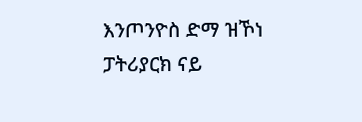እንጦንዮስ ድማ ዝኾነ ፓትሪያርክ ናይ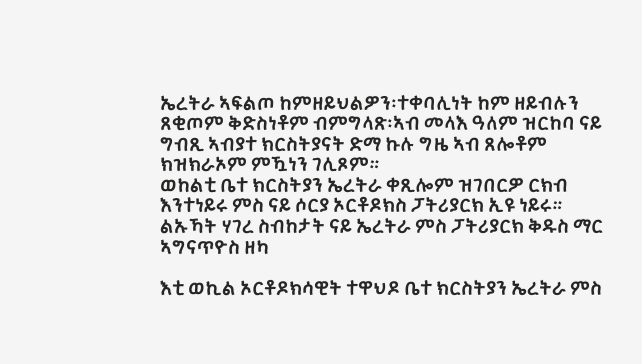ኤረትራ ኣፍልጦ ከምዘይህልዎን፡ተቀባሊነት ከም ዘይብሉን ጸቂጦም ቅድስነቶም ብምግላጽ፡ኣብ መላእ ዓለም ዝርከባ ናይ ግብጺ ኣብያተ ክርስትያናት ድማ ኩሉ ግዜ ኣብ ጸሎቶም ክዝክራኦም ምዃነን ገሊጾም።
ወከልቲ ቤተ ክርስትያን ኤረትራ ቀጺሎም ዝገበርዎ ርክብ እንተነይሩ ምስ ናይ ሶርያ ኦርቶዶክስ ፓትሪያርክ ኢዩ ነይሩ።
ልኡኻት ሃገረ ስብከታት ናይ ኤረትራ ምስ ፓትሪያርክ ቅዱስ ማር ኣግናጥዮስ ዘካ

እቲ ወኪል ኦርቶዶክሳዊት ተዋህዶ ቤተ ክርስትያን ኤረትራ ምስ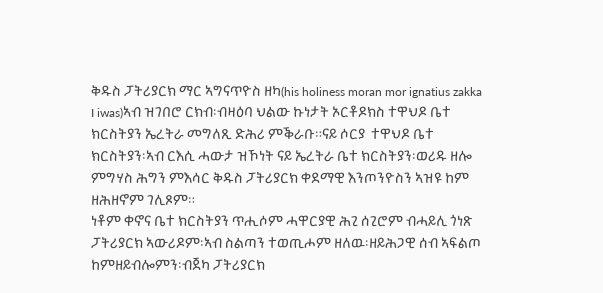ቅዱስ ፓትሪያርክ ማር ኣግናጥዮስ ዘካ(his holiness moran mor ignatius zakka I iwas)ኣብ ዝገበሮ ርክብ፡ብዛዕባ ህልው ኩነታት ኦርቶዶክስ ተዋህዶ ቤተ ክርስትያን ኤረትራ መግለጺ ድሕሪ ምቕራቡ።ናይ ሶርያ  ተዋህዶ ቤተ ክርስትያን፡ኣብ ርእሲ ሓውታ ዝኾነት ናይ ኤረትራ ቤተ ክርስትያን፡ወሪዱ ዘሎ ምግሃስ ሕግን ምእሳር ቅዱስ ፓትሪያርክ ቀደማዊ እንጦንዮስን ኣዝዩ ከም ዘሕዘኖም ገሊጾም።
ነቶም ቀኖና ቤተ ክርስትያን ጥሒሶም ሓዋርያዊ ሕጊ ሰጊሮም ብሓይሊ ጎነጽ ፓትሪያርክ ኣውሪዶም፡ኣብ ስልጣን ተወጢሖም ዘለዉ፡ዘይሕጋዊ ሰብ ኣፍልጦ ከምዘይብሎምን፡ብጀካ ፓትሪያርክ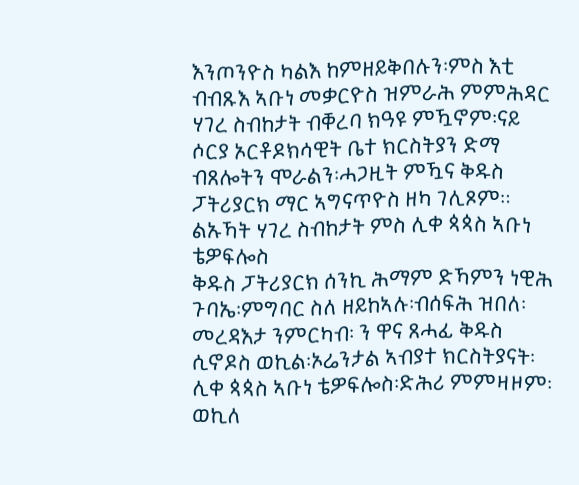እንጦንዮስ ካልእ ከምዘይቅበሉን፡ምስ እቲ ብብጹእ ኣቡነ መቃርዮስ ዝምራሕ ምምሕዳር ሃገረ ስብከታት ብቐረባ ክዓዩ ምዃኖም፡ናይ ሶርያ ኦርቶዶክሳዊት ቤተ ክርስትያን ድማ ብጸሎትን ሞራልን፡ሓጋዚት ምዃና ቅዱስ ፓትሪያርክ ማር ኣግናጥዮስ ዘካ ገሊጾም።
ልኡኻት ሃገረ ስብከታት ምስ ሊቀ ጳጳስ ኣቡነ ቴዎፍሎስ
ቅዱስ ፓትሪያርክ ሰንኪ ሕማም ድኻምን ነዊሕ ጉባኤ፡ምግባር ስለ ዘይከኣሉ፡ብሰፍሕ ዝበለ፡መረዳእታ ንምርካብ፡ ን ዋና ጸሓፊ ቅዱስ ሲኖዶስ ወኪል፡ኦሬንታል ኣብያተ ክርስትያናት፡ሊቀ ጳጳስ ኣቡነ ቴዎፍሎስ፡ድሕሪ ምምዛዞም፡ወኪለ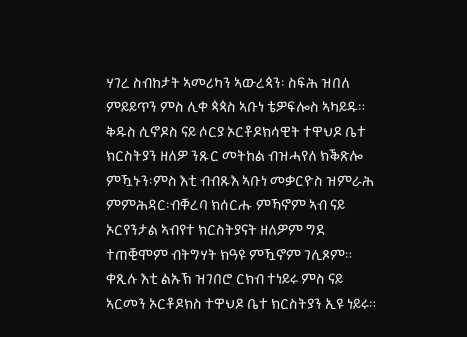ሃገረ ስብከታት ኣመሪካን ኣውረጳን፡ ስፍሕ ዝበለ ምይይጥን ምስ ሊቀ ጳጳስ ኣቡነ ቴዎፍሎስ ኣካይዱ።
ቅዱስ ሲኖዶስ ናይ ሶርያ ኦርቶዶክሳዊት ተዋህዶ ቤተ ክርስትያን ዘለዎ ንጹር መትከል ብዝሓየለ ክቕጽሎ ምዃኑን፡ምስ እቲ ብብጹእ ኣቡነ መቃርዮስ ዝምራሕ ምምሕዳር፡ብቐረባ ክሰርሑ ምኻኖም ኣብ ናይ ኦርየንታል ኣብየተ ክርስትያናት ዘለዎም ግደ ተጠቒሞም ብትግሃት ክዓዩ ምዃኖም ገሊጾም።
ቀጺሉ እቲ ልኡኽ ዝገበሮ ርክብ ተነይሩ ምስ ናይ ኣርመን ኦርቶዶክስ ተዋህዶ ቤተ ክርስትያን ኢዩ ነይሩ።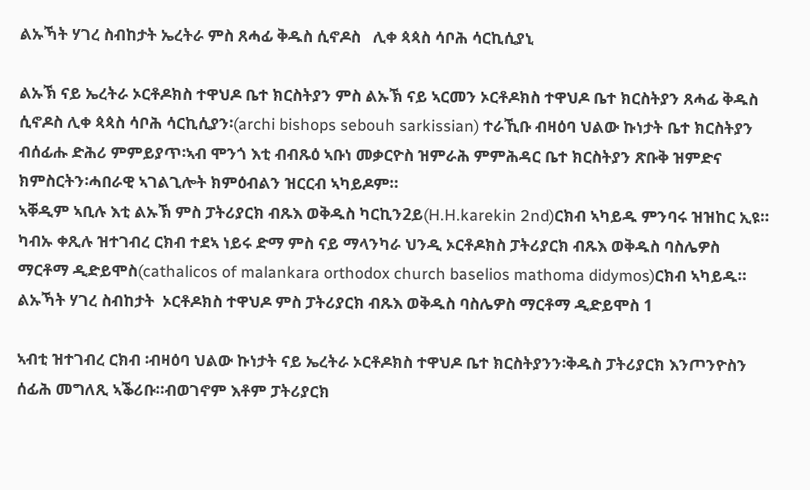ልኡኻት ሃገረ ስብከታት ኤረትራ ምስ ጸሓፊ ቅዱስ ሲኖዶስ   ሊቀ ጳጳስ ሳቦሕ ሳርኪሲያኒ

ልኡኽ ናይ ኤረትራ ኦርቶዶክስ ተዋህዶ ቤተ ክርስትያን ምስ ልኡኽ ናይ ኣርመን ኦርቶዶክስ ተዋህዶ ቤተ ክርስትያን ጸሓፊ ቅዱስ ሲኖዶስ ሊቀ ጳጳስ ሳቦሕ ሳርኪሲያን፡(archi bishops sebouh sarkissian) ተራኺቡ ብዛዕባ ህልው ኩነታት ቤተ ክርስትያን ብሰፊሑ ድሕሪ ምምይያጥ፡ኣብ ሞንጎ እቲ ብብጹዕ ኣቡነ መቃርዮስ ዝምራሕ ምምሕዳር ቤተ ክርስትያን ጽቡቅ ዝምድና ክምስርትን፡ሓበራዊ ኣገልጊሎት ክምዕብልን ዝርርብ ኣካይዶም።
ኣቐዲም ኣቢሉ እቲ ልኡኽ ምስ ፓትሪያርክ ብጹእ ወቅዱስ ካርኪን2ይ(H.H.karekin 2nd)ርክብ ኣካይዱ ምንባሩ ዝዝከር ኢዩ።
ካብኡ ቀጺሉ ዝተገብረ ርክብ ተደኣ ነይሩ ድማ ምስ ናይ ማላንካራ ህንዲ ኦርቶዶክስ ፓትሪያርክ ብጹእ ወቅዱስ ባስሌዎስ ማርቶማ ዲድይሞስ(cathalicos of malankara orthodox church baselios mathoma didymos)ርክብ ኣካይዱ።
ልኡኻት ሃገረ ስብከታት  ኦርቶዶክስ ተዋህዶ ምስ ፓትሪያርክ ብጹእ ወቅዱስ ባስሌዎስ ማርቶማ ዲድይሞስ 1

ኣብቲ ዝተገብረ ርክብ ፡ብዛዕባ ህልው ኩነታት ናይ ኤረትራ ኦርቶዶክስ ተዋህዶ ቤተ ክርስትያንን፡ቅዱስ ፓትሪያርክ እንጦንዮስን ሰፊሕ መግለጺ ኣቕሪቡ።ብወገኖም እቶም ፓትሪያርክ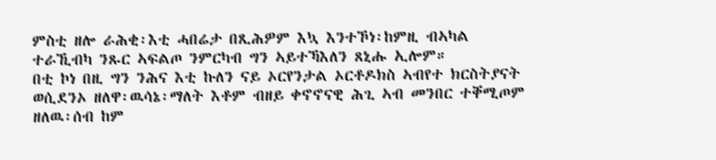ምስቲ ዘሎ ራሕቂ፡እቲ ሓበሬታ በጺሕዎም እኳ እንተኾነ፡ከምዚ ብኣካል ተራኺብካ ንጹር ኣፍልጦ ንምርካብ ግን ኣይተኻእለን ጸኒሑ ኢሎም።
በቲ ኮነ በዚ ግን ንሕና እቲ ኩለን ናይ ኦርየንታል ኦርቶዶክስ ኣብየተ ክርስትያናት ወሲደንኦ ዘለዋ፡ዉሳኔ፡ማለት እቶም ብዘይ ቀኖኖናዊ ሕጊ ኣብ መንበር ተቐሚጦም ዘለዉ፡ሰብ ከም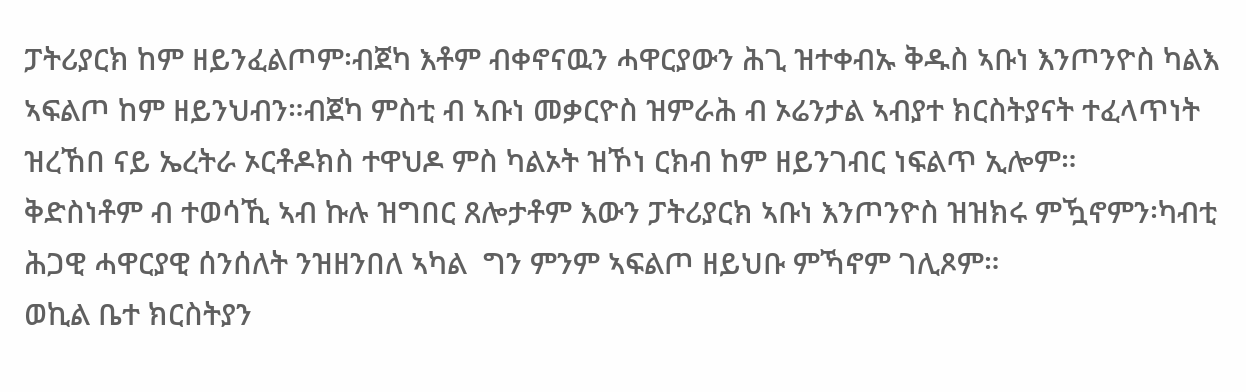ፓትሪያርክ ከም ዘይንፈልጦም፡ብጀካ እቶም ብቀኖናዉን ሓዋርያውን ሕጊ ዝተቀብኡ ቅዱስ ኣቡነ እንጦንዮስ ካልእ ኣፍልጦ ከም ዘይንህብን።ብጀካ ምስቲ ብ ኣቡነ መቃርዮስ ዝምራሕ ብ ኦሬንታል ኣብያተ ክርስትያናት ተፈላጥነት ዝረኸበ ናይ ኤረትራ ኦርቶዶክስ ተዋህዶ ምስ ካልኦት ዝኾነ ርክብ ከም ዘይንገብር ነፍልጥ ኢሎም።
ቅድስነቶም ብ ተወሳኺ ኣብ ኩሉ ዝግበር ጸሎታቶም እውን ፓትሪያርክ ኣቡነ እንጦንዮስ ዝዝክሩ ምዃኖምን፡ካብቲ ሕጋዊ ሓዋርያዊ ሰንሰለት ንዝዘንበለ ኣካል  ግን ምንም ኣፍልጦ ዘይህቡ ምኻኖም ገሊጾም።
ወኪል ቤተ ክርስትያን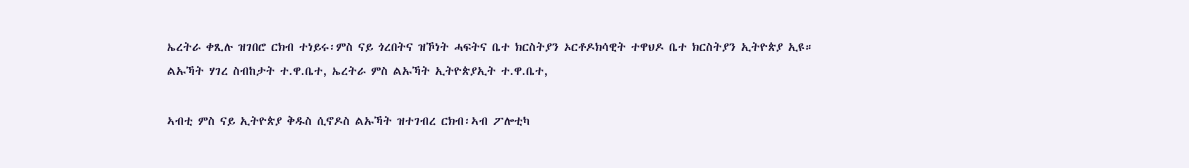ኤረትራ ቀጺሉ ዝገበሮ ርክብ ተነይሩ፡ምስ ናይ ጎረበትና ዝኾነት ሓፍትና ቤተ ክርስትያን ኦርቶዶክሳዊት ተዋህዶ ቤተ ክርስትያን ኢትዮጵያ ኢዩ።
ልኡኻት ሃገረ ስብከታት ተ.ዋ.ቤተ, ኤረትራ ምስ ልኡኻት ኢትዮጵያኢት ተ.ዋ.ቤተ,

ኣብቲ ምስ ናይ ኢትዮጵያ ቅዱስ ሲኖዶስ ልኡኻት ዝተገብረ ርክብ፡ኣብ ፖሎቲካ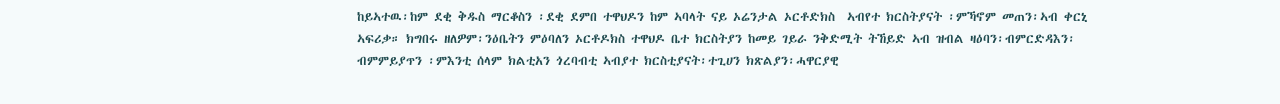ከይኣተዉ፡ከም ደቂ ቅዱስ ማርቆስን ፡ደቂ ደምበ ተዋህዶን ከም ኣባላት ናይ ኦሬንታል ኦርቶድክስ  ኣብየተ ክርስትያናት ፡ምኻኖም መጠን፡ኣብ ቀርኒ ኣፍሪቃ። ክግበሩ ዘለዎም፡ንዕቤትን ምዕባለን ኦርቶዶክስ ተዋህዶ ቤተ ክርስትያን ከመይ ገይራ ንቅድሚት ትኸይድ ኣብ ዝብል ዛዕባን፡ብምርድዳእን፡ብምምይያጥን ፡ምእንቲ ሰላም ክልቲአን ጎረባብቲ ኣብያተ ክርስቲያናት፡ተጊሀን ክጽልያን፡ሓዋርያዊ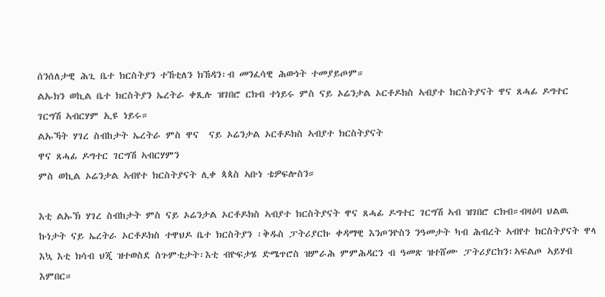ሰንሰለታዊ ሕጊ ቤተ ክርስትያን ተኸቲለን ክኸዳን፡ብ መንፈሳዊ ሕውነት ተመያይጦም።
ልኡክን ወኪል ቤተ ክርስትያን ኤረትራ ቀጺሉ ዝገበሮ ርክብ ተነይሩ ምስ ናይ ኦሬንታል ኦርቶዶክስ ኣብያተ ክርስትያናት ዋና ጸሓፊ ዶግተር ገርግሽ ኣብርሃም ኢዩ ነይሩ።
ልኡኻት ሃገረ ስብከታት ኤረትራ ምስ ዋና  ናይ ኦሬንታል ኦርቶዶክስ ኣብያተ ክርስትያናት
ዋና ጸሓፊ ዶግተር ገርግሽ ኣብርሃምን
ምስ ወኪል ኦሬንታል ኣብየተ ክርስትያናት ሊቀ ጳጳስ ኣቡነ ቴዎፍሎስን።

እቲ ልኡኽ ሃገረ ስብከታት ምስ ናይ ኦሬንታል ኦርቶዶክስ ኣብያተ ክርስትያናት ዋና ጸሓፊ ዶግተር ገርግሽ ኣብ ዝገበሮ ርክብ።ብዛዕባ ህልዉ ኩነታት ናይ ኤረትራ ኦርቶዶክስ ተዋህዶ ቤተ ክርስትያን ፡ቅዱስ ፓትሪያርኩ ቀዳማዊ እንጦንዮስን ንዓመታት ካብ ሕብረት ኣብየተ ክርስትያናት ዋላ እኳ እቲ ክሳብ ህጂ ዝተወስደ ስጉምቲታት፡እቲ ብዮፍታሄ ድሜጥሮስ ዝምራሕ ምምሕዳርን ብ ዓመጽ ዝተሸሙ ፓትሪያርክን፡ኣፍልጦ ኣይሃብ እምበር።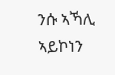ንሱ ኣኻሊ ኣይኮነን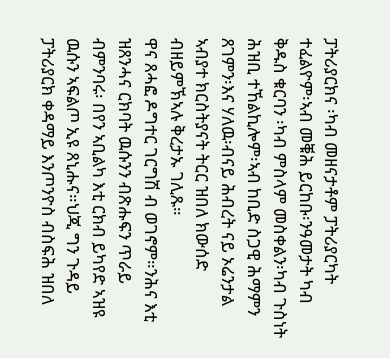ፓትሪያርክና ፡ካብ መዘናታቶም ፓትሪያርካት ተፈልዮም፡ኣብ መቑሕ ይርከቡ፡ንዓመታት ካብ ቅዱስ ቁርባን ፡ካብ ምስላም መስቀልን፡ካብ ጉስነት ሕዝቢ ተኸልኪሎም፡ኣብ ከቢድ ስጋዊ ሕማምን ጸገምን፡እና ሃለዉ፡ብናይ ሕብረት ናይ ኦሬንታል ኣብያተ ክርስትያናት ትርር ዝበለ ክውሰድ ብዘይምኽኣሉ ቅረታኡ ገሊጹ።
ዋና ጸሓፎ ዶግተር ገርግሽ ብ ወገኖም።ንሕና እቲ ዝጸንሓና ርክባት ዉሱንን ብጽሑፍን ጥራይ ብምንባሩ፡ በየን ኣቢልካ እቲ ርክብ ይካየድ ኣዝዩ ዉሱን ኣፍልጦ ኢዩ ጸኒሑና።ህጂ ግን ጉዳይ ፓትሪያርክ ቀዳማይ እንጦንዮስ ብስፍሕ ዝበለ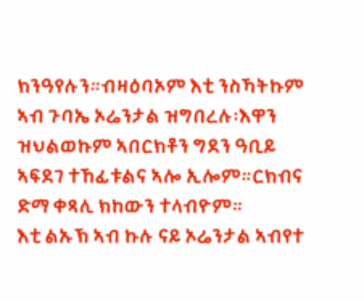ክንዓየሉን።ብዛዕባኦም እቲ ንስኻትኩም ኣብ ጉባኤ ኦሬንታል ዝግበረሉ፡እዋን ዝህልወኩም ኣበርክቶን ግደን ዓቢይ ኣፍደገ ተኸፊቱልና ኣሎ ኢሎም።ርክብና ድማ ቀጻሊ ክከውን ተላብዮም።
እቲ ልኡኽ ኣብ ኩሉ ናይ ኦሬንታል ኣብየተ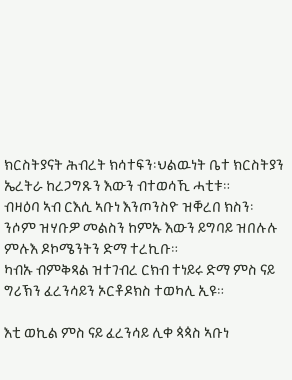ክርስትያናት ሕብረት ክሳተፍን፡ህልዉነት ቤተ ክርስትያን ኤረትራ ከረጋግጹን እውን ብተወሳኺ ሓቲቱ።
ብዛዕባ ኣብ ርእሲ ኣቡነ እንጦንስዮ ዝቐረበ ክስን፡ንሶም ዝሃቡዎ መልስን ከምኡ እውን ይግባይ ዝበሉሉ ምሉእ ዶኮሜንትን ድማ ተረኪቡ።
ካብኡ ብምቅጻል ዝተገብረ ርክብ ተነይሩ ድማ ምስ ናይ ግሪኽን ፈረንሳይን ኦርቶዶክስ ተወካሊ ኢዩ።

እቲ ወኪል ምስ ናይ ፈረንሳይ ሊቀ ጳጳስ ኣቡነ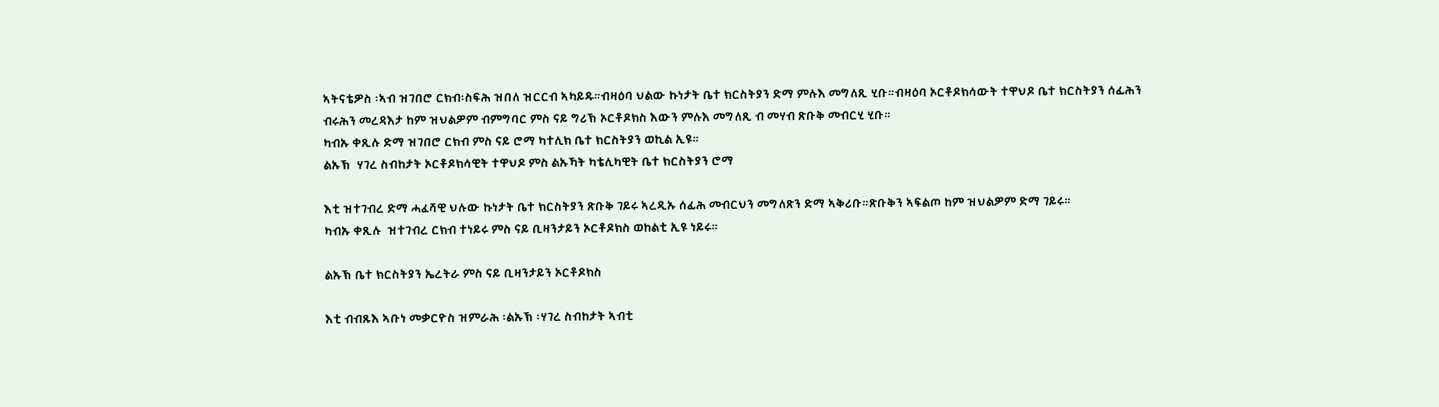ኣትናቴዎስ ፡ኣብ ዝገበሮ ርክብ፡ስፍሕ ዝበለ ዝርርብ ኣካይዱ።ብዛዕባ ህልው ኩነታት ቤተ ክርስትያን ድማ ምሉእ መግለጺ ሂቡ።ብዛዕባ ኦርቶዶክሳውት ተዋህዶ ቤተ ክርስትያን ሰፊሕን ብሩሕን መረዳእታ ከም ዝህልዎም ብምግባር ምስ ናይ ግሪኽ ኦርቶዶክስ እውን ምሉእ መግለጺ ብ መሃብ ጽቡቅ መብርሂ ሂቡ።
ካብኡ ቀጺሉ ድማ ዝገበሮ ርክብ ምስ ናይ ሮማ ካተሊክ ቤተ ክርስትያን ወኪል ኢዩ።
ልኡኽ  ሃገረ ስብከታት ኦርቶዶክሳዊት ተዋህዶ ምስ ልኡኻት ካቴሊካዊት ቤተ ክርስትያን ሮማ

እቲ ዝተገብረ ድማ ሓፈሻዊ ህሉው ኩነታት ቤተ ክርስትያን ጽቡቅ ገይሩ ኣረዲኡ ሰፊሕ መብርህን መግለጽን ድማ ኣቅሪቡ።ጽቡቅን ኣፍልጦ ከም ዝህልዎም ድማ ገይሩ።
ካብኡ ቀጺሉ  ዝተገብረ ርክብ ተነይሩ ምስ ናይ ቢዛንታይን ኦርቶዶክስ ወከልቲ ኢዩ ነይሩ።

ልኡኽ ቤተ ክርስትያን ኤረትራ ምስ ናይ ቢዛንታይን ኦርቶዶክስ

እቲ ብብጹእ ኣቡነ መቃርዮስ ዝምራሕ ፡ልኡኽ ፡ሃገረ ስብከታት ኣብቲ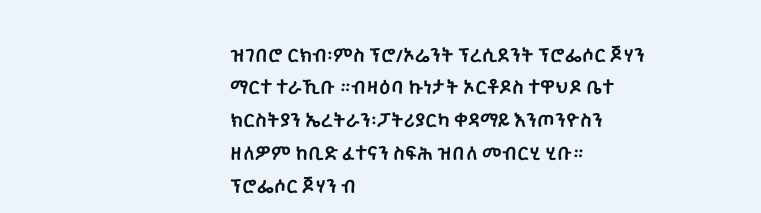ዝገበሮ ርክብ፡ምስ ፕሮ/ኦሬንት ፕረሲደንት ፕሮፌሶር ጆሃን ማርተ ተራኺቡ ።ብዛዕባ ኩነታት ኦርቶዶስ ተዋህዶ ቤተ ክርስትያን ኤረትራን፡ፓትሪያርካ ቀዳማይ እንጦንዮስን ዘለዎም ከቢድ ፈተናን ስፍሕ ዝበለ መብርሂ ሂቡ።
ፕሮፌሶር ጆሃን ብ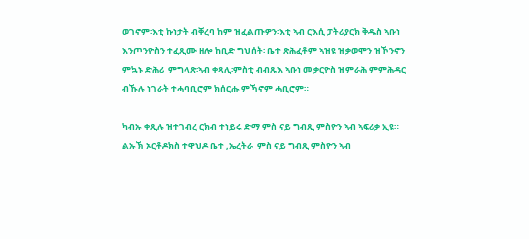ወገኖም፡እቲ ኩነታት ብቐረባ ከም ዝፈልጡዎን፡እቲ ኣብ ርእሲ ፓትሪያርክ ቅዱስ ኣቡነ እንጦንዮስን ተፈጺሙ ዘሎ ከቢድ ግህሰት፡ ቤተ ጽሕፈቶም ኣዝዩ ዝቃወሞን ዝኾንኖን ምኳኑ ድሕሪ  ምግላጽ፡ኣብ ቀጻሊ፡ምስቲ ብብጹእ ኣቡነ መቃርዮስ ዝምራሕ ምምሕዳር ብኹሉ ነገራት ተሓባቢሮም ክሰርሑ ምኻኖም ሓቢሮም።

ካብኡ ቀጺሉ ዝተገብረ ርክብ ተነይሩ ድማ ምስ ናይ ግብጺ ምስዮን ኣብ ኣፍሪቃ ኢዩ።
ልኡኽ ኦርቶዶክስ ተዋህዶ ቤተ ,ኤረትራ  ምስ ናይ ግብጺ ምስዮን ኣብ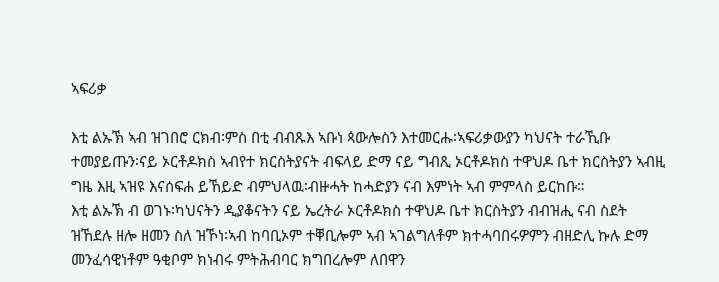ኣፍሪቃ

እቲ ልኡኽ ኣብ ዝገበሮ ርክብ፡ምስ በቲ ብብጹእ ኣቡነ ጳውሎስን እተመርሑ፡ኣፍሪቃውያን ካህናት ተራኺቡ ተመያይጡን፡ናይ ኦርቶዶክስ ኣብየተ ክርስትያናት ብፍላይ ድማ ናይ ግብጺ ኦርቶዶክስ ተዋህዶ ቤተ ክርስትያን ኣብዚ ግዜ እዚ ኣዝዩ እናሰፍሐ ይኸይድ ብምህላዉ፡ብዙሓት ከሓድያን ናብ እምነት ኣብ ምምላስ ይርከቡ።
እቲ ልኡኽ ብ ወገኑ፡ካህናትን ዲያቆናትን ናይ ኤረትራ ኦርቶዶክስ ተዋህዶ ቤተ ክርስትያን ብብዝሒ ናብ ስደት ዝኸደሉ ዘሎ ዘመን ስለ ዝኾነ፡ኣብ ከባቢኦም ተቐቢሎም ኣብ ኣገልግለቶም ክተሓባበሩዎምን ብዘድሊ ኩሉ ድማ መንፈሳዊነቶም ዓቂቦም ክነብሩ ምትሕብባር ክግበረሎም ለበዋን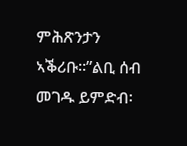ምሕጽንታን ኣቕሪቡ።”ልቢ ሰብ መገዱ ይምድብ፡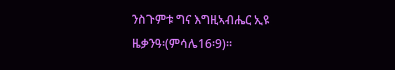ንስጉምቱ ግና እግዚኣብሔር ኢዩ ዜቃንዓ፡(ምሳሌ16፡9)።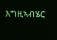እግዚኣብሄር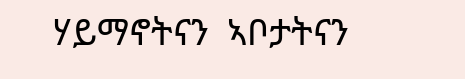ሃይማኖትናን  ኣቦታትናን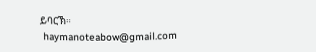ይባርኽ።
 haymanoteabow@gmail.com